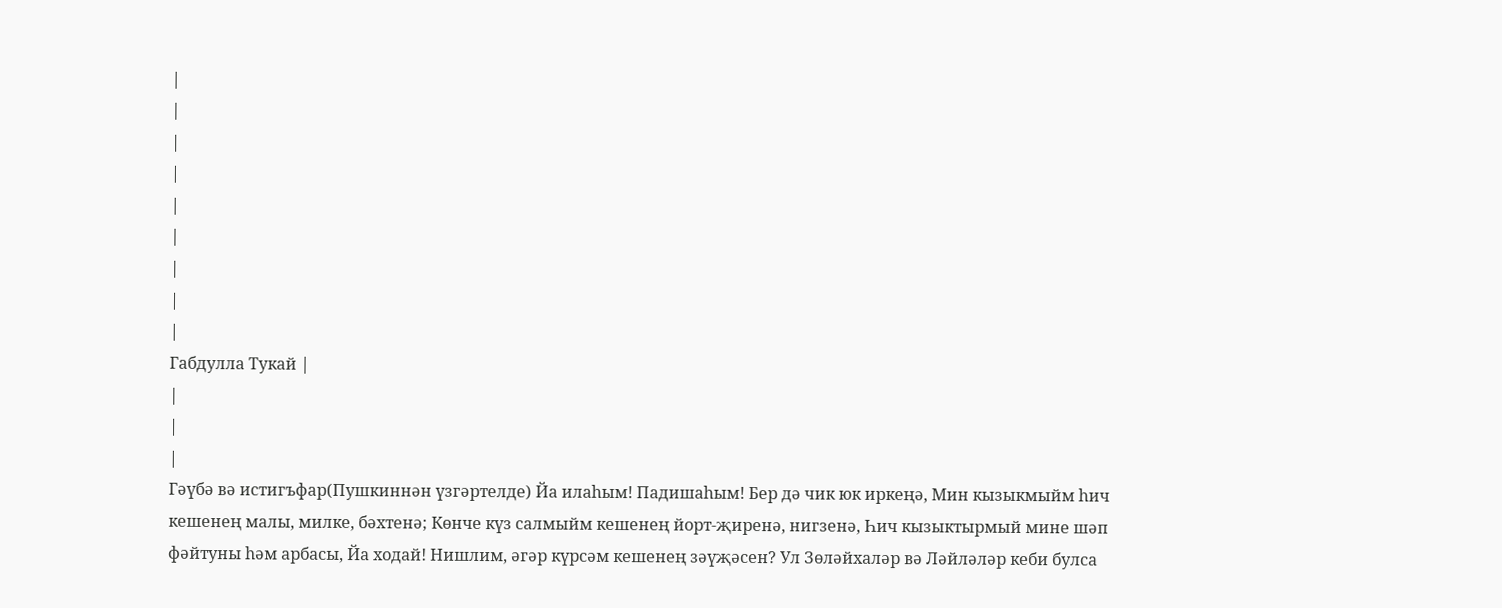|
|
|
|
|
|
|
|
|
Габдулла Тукай |
|
|
|
Гәүбә вә истигъфар(Пушкиннән үзгәртелде) Йа илаһым! Падишаһым! Бер дә чик юк иркеңә, Мин кызыкмыйм һич кешенең малы, милке, бәхтенә; Көнче күз салмыйм кешенең йорт-җиренә, нигзенә, Һич кызыктырмый мине шәп фәйтуны һәм арбасы, Йа ходай! Нишлим, әгәр күрсәм кешенең зәүҗәсен? Ул Зөләйхаләр вә Ләйләләр кеби булса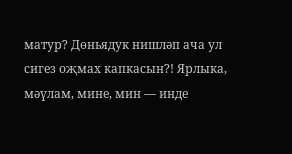матур? Дөньядук нишләп ача ул сигез оҗмах капкасын?! Ярлыка, мәүлам, мине, мин — инде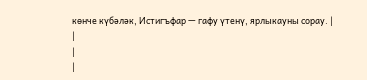көнче күбәләк, Истигъфар — гафу үтенү, ярлыкауны сорау. |
|
|
|